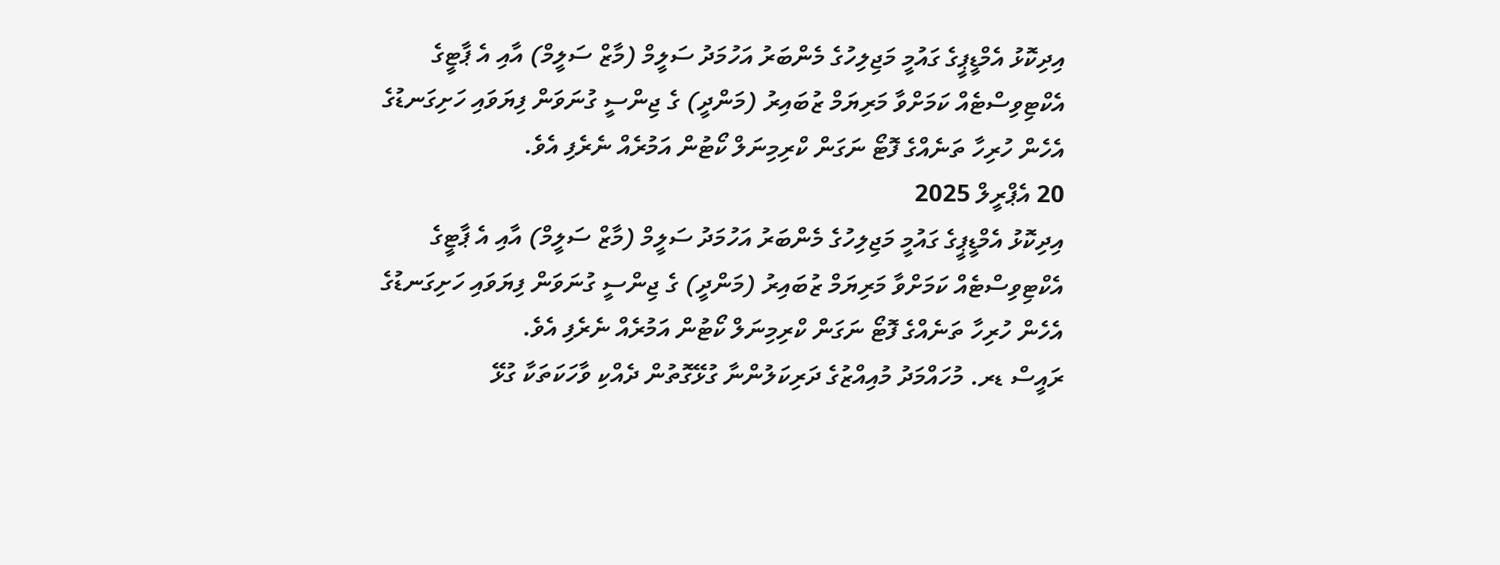އިދިކޮޅު އެމްޑީޕީގެ ގައުމީ މަޖިލިހުގެ މެންބަރު އަހުމަދު ސަލީމް (މާޒް ސަލީމް) އާއި އެ ޕާޓީގެ އެކްޓިވިސްޓެއް ކަމަށްވާ މަރިޔަމް ޒުބައިރު (މަންދީ) ގެ ޖިންސީ ގުނަވަން ފިޔަވައި ހަށިގަނޑުގެ އެހެން ހުރިހާ ތަނެއްގެ ފޮޓޯ ނަގަން ކްރިމިނަލް ކޯޓުން އަމުރެއް ނެރެފި އެވެ.
20 އެޕްރީލް 2025
އިދިކޮޅު އެމްޑީޕީގެ ގައުމީ މަޖިލިހުގެ މެންބަރު އަހުމަދު ސަލީމް (މާޒް ސަލީމް) އާއި އެ ޕާޓީގެ އެކްޓިވިސްޓެއް ކަމަށްވާ މަރިޔަމް ޒުބައިރު (މަންދީ) ގެ ޖިންސީ ގުނަވަން ފިޔަވައި ހަށިގަނޑުގެ އެހެން ހުރިހާ ތަނެއްގެ ފޮޓޯ ނަގަން ކްރިމިނަލް ކޯޓުން އަމުރެއް ނެރެފި އެވެ.
ރައީސް ޑރ. މުހައްމަދު މުއިއްޒުގެ ދަރިކަލުންނާ ގުޅޭގޮތުން ދެއްކި ވާހަކަތަކާ ގުޅޭ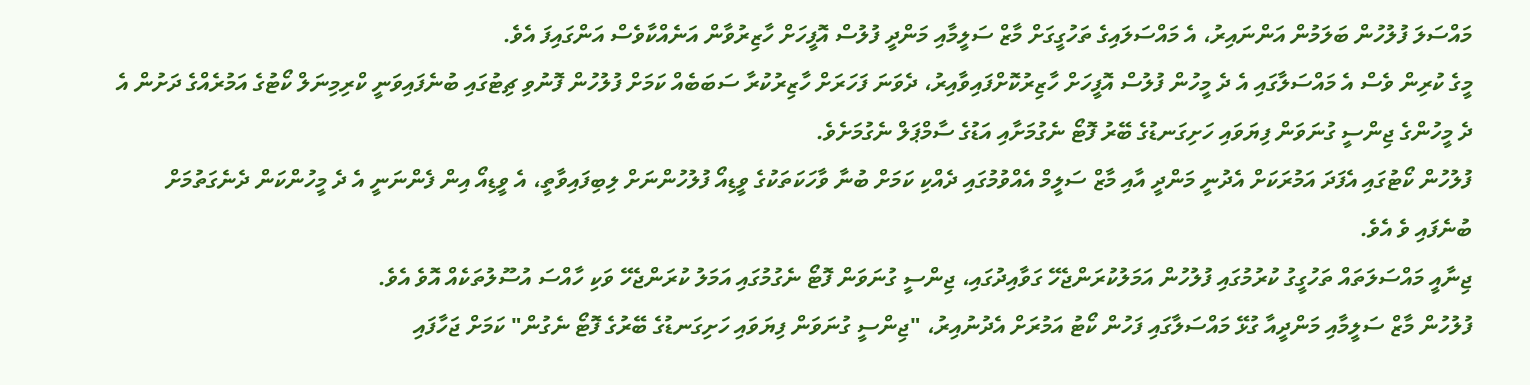މައްސަލަ ފުލުހުން ބަލަމުން އަންނައިރު، އެ މައްސަލައިގެ ތަހުގީގަށް މާޒް ސަލީމާއި މަންދީ ފުލުސް އޮފީހަށް ހާޒިރުވާން އަނެއްކާވެސް އަންގައިފަ އެވެ.
މީގެ ކުރިން ވެސް އެ މައްސަލާގައި އެ ދެ މީހުން ފުލުސް އޮފީހަށް ހާޒިރުކޮށްފައިވާއިރު، ދެވަނަ ފަހަރަށް ހާޒިރުކުރާ ސަބަބެއް ކަމަށް ފުލުހުން ފޮނުވި ޗިޓުގައި ބުނެފައިވަނީ ކްރިމިނަލް ކޯޓުގެ އަމުރެއްގެ ދަށުން އެ ދެ މީހުންގެ ޖިންސީ ގުނަވަން ފިޔަވައި ހަށިގަނޑުގެ ބޭރު ފޮޓޯ ނެގުމަށާއި އަޑުގެ ސާމްޕަލް ނެގުމަށެވެ.
ފުލުހުން ކޯޓުގައި އެފަދަ އަމުރަކަށް އެދުނީ މަންދީ އާއި މާޒް ސަލީމް އެއްވުމުގައި ދެއްކި ކަމަށް ބުނާ ވާހަކަތަކުގެ ވީޑިއޯ ފުލުހުންނަށް ލިބިފައިވާތީ، އެ ވީޑިއޯ އިން ފެންނަނީ އެ ދެ މީހުންކަން ދެނެގަތުމަށް ބުނެފައި ވެ އެވެ.
ޖިނާއީ މައްސަލަތައް ތަހުގީގު ކުރުމުގައި ފުލުހުން އަމަލުކުރަންޖެހޭ ގަވާއިދުގައި، ޖިންސީ ގުނަވަން ފޮޓޯ ނެގުމުގައި އަމަލު ކުރަންޖެހޭ ވަކި ހާއްސަ އުސޫލުތަކެއް އޮވެ އެވެ.
ފުލުހުން މާޒް ސަލީމާއި މަންދީއާ ގުޅޭ މައްސަލާގައި ފަހުން ކޯޓު އަމުރަށް އެދުނުއިރު، "ޖިންސީ ގުނަވަން ފިޔަވައި ހަށިގަނޑުގެ ބޭރުގެ ފޮޓޯ ނެގުން" ކަމަށް ޖަހާފައި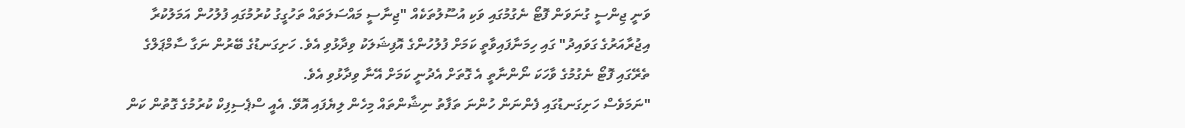ވަނީ ޖިންސީ ގުނަވަން ފޮޓޯ ނެގުމުގައި ވަކި އުސޫލުތަކެއް "ޖިނާސީ މައްސަލަތައް ތަހުގީގު ކުރުމުގައި ފުލުހުން އަމަލުކުރާ އިޖުރާއަރުގެ ގަވައިދު" ގައި ހިމަނާފައިވާތީ ކަމަށް ފުލުހުންގެ އޮފިޝަލަކު ވިދާޅުވި އެވެ. ހަށިގަނޑުގެ ބޭރުން ނަގާ ސާމްޕަލްގެ ތެރޭގައި ފޮޓޯ ނެގުމުގެ ވާހަކަ ނޯންނާތީ އެ ގޮތަށް އެދުނީ ކަމަށް އޭނާ ވިދާޅުވި އެވެ.
"ނަމަވެސް ހަށިގަނޑުގައި ފެންނަން ހުންނަ ތަފާތު ނިޝާންތައް މިހެން ލިޔެފައި އޮވޭ. އެއީ ސްޕެސިފިކް ކުރުމުގެ ގޮތުން ކަން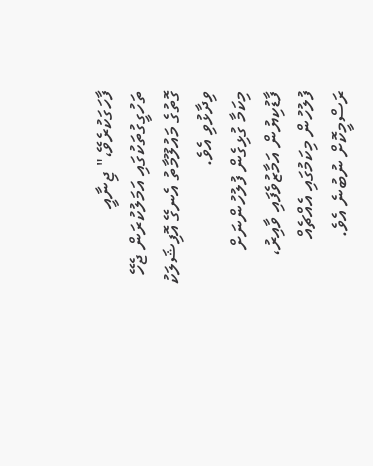ފާހަގަކުރެވޭ،" ޖިނާއީ ތަހުގީގުތަކުގައި އަމަލުކުރަން ޖެހޭ ގޮތުގެ މައުލޫމާތު އެނގޭ އޮފިޝަލަކު ވިދާޅުވި އެވެ.
މިކަމާ ގުޅިގެން ފުލުހުންނަށް ފާޑުކިޔުން އަމާޒުވެފައި ވާއިރު، ފުލުހުން މިކަމުގައި އެއްޗެއް ރަސްމީކޮށް ނުބުނެ އެވެ.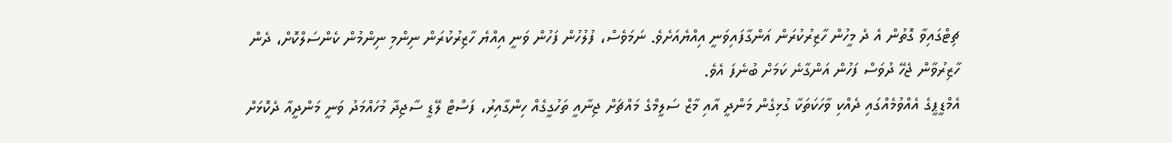ޗިޓްގައިވާ ގޮތުން އެ ދެ މީހުން ހާޒިރުކުރަން އަންގާފައިވަނީ އިއްޔެއަށެވެ. ނަމަވެސް، ފުލުހުން ފަހުން ވަނީ އިއްޔެ ހާޒިރުކުރަން ނިންމި ނިންމުން ކެންސަލްކޮށް، ދެން ހާޒިރުވާން ޖެހޭ ދުވަސް ފަހުން އަންގާނެ ކަމަށް ބުނެފަ އެވެ.
އެމްޑީޕީގެ އެއްވުމެއްގައި ދެއްކި ވާހަކަތަކާ ގުޅިގެން މަންދީ އާއި މާޒް ސަލީމްގެ މައްޗަށް ޖިނާއީ ތަހުގީގެއް ހިންގާއިރު، ފަސްޓް ލޭޑީ ސާޖިދާ މުހައްމަދު ވަނީ މަންދީއާ ދެކޮޅަށް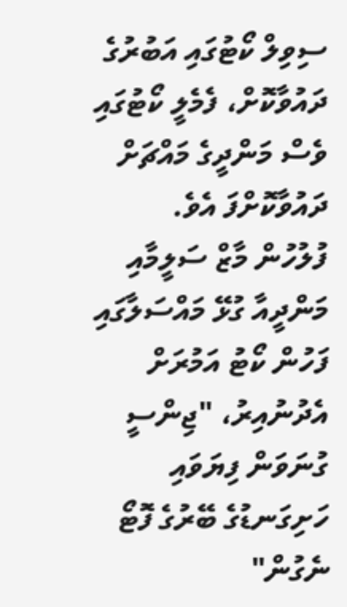ސިވިލް ކޯޓުގައި އަބުރުގެ ދައުވާކޮށް، ފެމެލީ ކޯޓުގައި ވެސް މަންދީގެ މައްޗަށް ދައުވާކޮށްފަ އެވެ.
ފުލުހުން މާޒް ސަލީމާއި މަންދީއާ ގުޅޭ މައްސަލާގައި ފަހުން ކޯޓު އަމުރަށް އެދުނުއިރު، "ޖިންސީ ގުނަވަން ފިޔަވައި ހަށިގަނޑުގެ ބޭރުގެ ފޮޓޯ ނެގުން"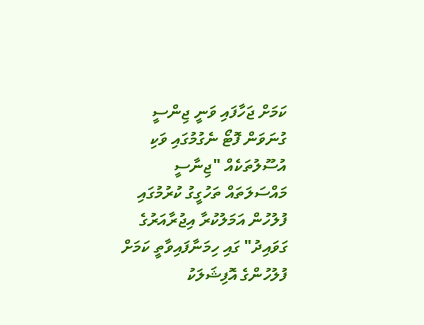ކަމަށް ޖަހާފައި ވަނީ ޖިންސީ ގުނަވަން ފޮޓޯ ނެގުމުގައި ވަކި އުސޫލުތަކެއް "ޖިނާސީ މައްސަލަތައް ތަހުގީގު ކުރުމުގައި ފުލުހުން އަމަލުކުރާ އިޖުރާއަރުގެ ގަވައިދު" ގައި ހިމަނާފައިވާތީ ކަމަށް ފުލުހުންގެ އޮފިޝަލަކު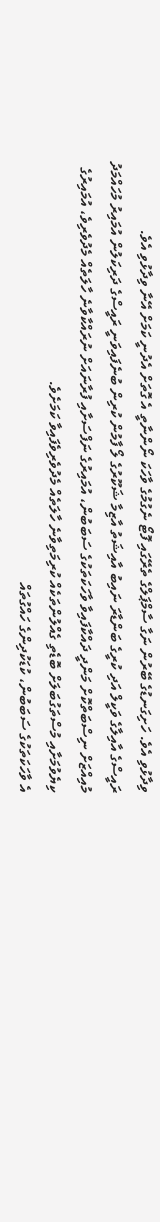ވިދާޅުވި އެވެ. ހަށިގަނޑުގެ ބޭރުން ނަގާ ސާމްޕަލްގެ ތެރޭގައި ފޮޓޯ ނެގުމުގެ ވާހަކަ ނޯންނާތީ އެ ގޮތަށް އެދުނީ ކަމަށް އޭނާ ވިދާޅުވި އެވެ.
ރައީސްގެ އާއިލާގެ ވަކީލް އަދި ކުރީގެ ބަންޑާރަ ނައިބު އާއިޝަތު އާޒިމާ ޝަކޫރުގެ ލޯ ފާމުން ކުރިން ބުނެފައިވަނީ ރައީސްގެ ދަރިކަލުން އުމައިރު މުހައްމަދު މުއިއްޒަށް ނިސްބަތްކޮށް މަންދީ ދައްކާފައިވާ ވާހަކަތަކުގެ ސަބަބުން، އުމައިރުގެ ނަފްސަށާއި ފުރާނައަށް ނުރައްކާވާނެ ހާލަތެއް މެދުވެރިވެ، އުމައިރުގެ ކިޔެވުމަށާއި މުސްތަގުބަލަށް ބޮޑެތި ގެއްލުންތަކެއް ކުރިމަތިވާނެ ހާލަތެއް މެދުވެރިވެފައިވާ ކަމަށެވެ.
އެ ވާހަކަތަކުގެ ސަބަބުން، ކުޑަކުދިންގެ ހައްގުތައް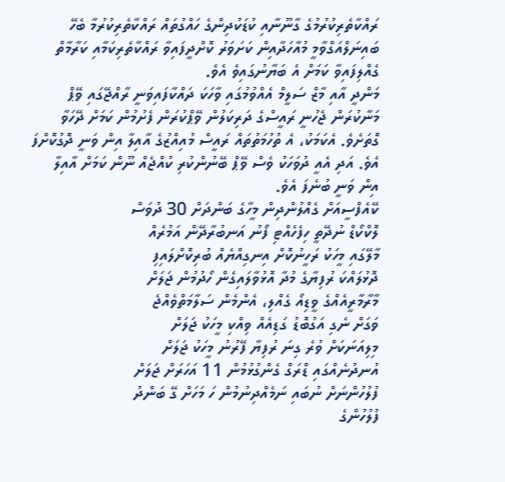ރައްކާތެރިކުރުމުގެ ގާނޫނާއި ކުޑަކުދިންގެ ހައްގުތައް ރައްކާތެރިކުރުމާ ބެހޭ ބައިނަލްއަގްވާމީ މުއާހަދާއިން ކަށަވަރު ކޮށްދީފައިވާ ރައްކާތެރިކަމާއި ކަރާމާތް ގެއްލިފައިވާ ކަމަށް އެ ބަޔާނުގައިވެ އެވެ.
މަންދީ އާއި މާޒް ސަލީމް އެއްވުމުގައި ވާހަކަ ދައްކާފައިވަނީ ރާއްޖޭގައި ވޭޕް މަނާކުރަން ޖެހުނީ ރައީސްގެ ދަރިކަލުން ވޭޕްކުރަން ފެށުމުން ކަމަށް ދޭހަވާ ގޮތަށެވެ. އެކަމަކު، އެ ތުހުމަތުތައް ރައީސް މުއިއްޒުގެ އާއިލާ އިން ވަނީ ދޮގުކޮށްފަ އެވެ. އަދި އެއީ ދުވަހަކު ވެސް ވޭޕް ބޭނުންކުރި ކުއްޖެއް ނޫން ކަމަށް އާއިލާ އިން ވަނީ ބުނެފަ އެވެ.
ކޭއެފްސީއަށް ގެއްލުންދިން މީހާގެ ބަންދަށް 30 ދުވަސް
ލޮކްކޯޑް ނުދޭތީ ހިފެހެއްޓި ފޯނު އަނބުރާދޭން އަމުރެއް
މާލޭގައި މީހަކު ރަހީނުކޮށް އިނގިއްޔެއް ބުރިކޮށްލައިފި
ދޮޅުލައްކަ ރުފިޔާގެ މުދާ އޮޅުވާލައިގެން ހޯދުމުން ޖަލަށް
މާރާމާރީއެއްގެ ވީޑިއޯ ގެއްލި، އެންމެން ސަލާމަތްވެއްޖެ
ވަގަށް ނެގި އަގުބޮޑު ގަޑިއެއް ވިއްކި މީހަކު ޖަލަށް
މިލިއަނަކަށް ވުރެ ގިނަ ރުފިޔާ ފޭރުނު މީހަކު ޖަލަށް
އުނދުނެއްގައި ޑްރަގް ގެންގުޅުމުން 11 އަހަރަށް ޖަލަށް
ފުލުހުންނަށް ނުބައި ނަމެއްދިނުމުން ހަ މަހަށް ގޭ ބަންދު
ފުލުހުންގެ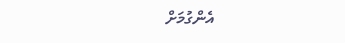އެންގުމަށް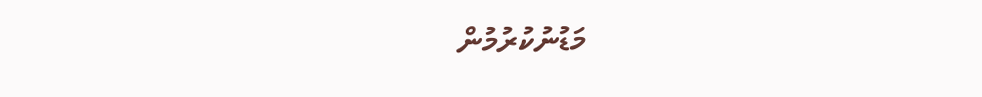މަޑުނުކުރުމުން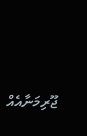ޖޫރިމަނާއެއް